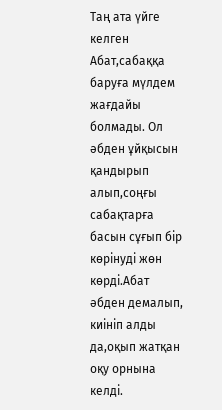Таң ата үйге келген Абат,сабаққа баруға мүлдем жағдайы болмады. Ол әбден ұйқысын қандырып алып,соңғы сабақтарға басын сұғып бір көрінуді жөн көрді.Абат әбден демалып, киініп алды да,оқып жатқан оқу орнына келді.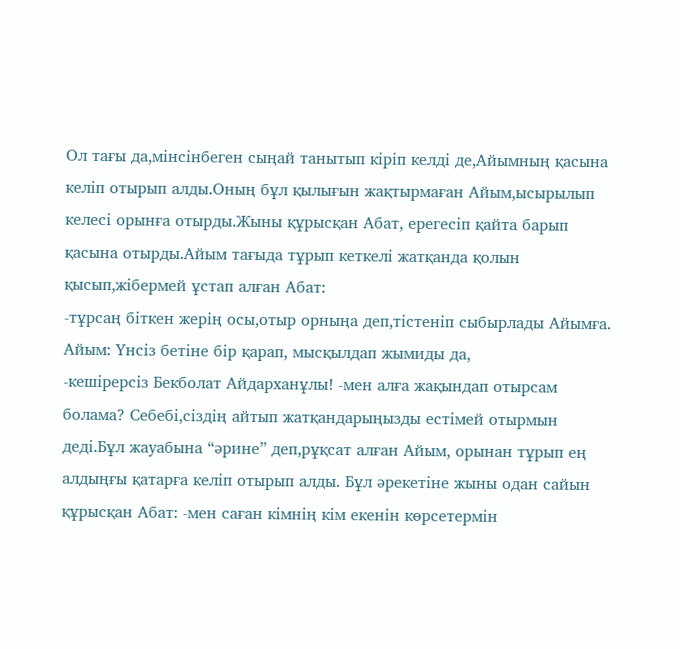Ол тағы да,мінсінбеген сыңай танытып кіріп келді де,Айымның қасына келіп отырып алды.Оның бұл қылығын жақтырмаған Айым,ысырылып келесі орынға отырды.Жыны құрысқан Абат, ерегесіп қайта барып қасына отырды.Айым тағыда тұрып кеткелі жатқанда қолын қысып,жібермей ұстап алған Абат:
-тұрсаң біткен жерің осы,отыр орныңа деп,тістеніп сыбырлады Айымға.
Айым: Үнсіз бетіне бір қарап, мысқылдап жымиды да,
-кешірерсіз Бекболат Айдарханұлы! -мен алға жақындап отырсам болама? Себебі,сіздің айтып жатқандарыңызды естімей отырмын деді.Бұл жауабына “әрине” деп,рұқсат алған Айым, орынан тұрып ең алдыңғы қатарға келіп отырып алды. Бұл әрекетіне жыны одан сайын құрысқан Абат: -мен саған кімнің кім екенін көрсетермін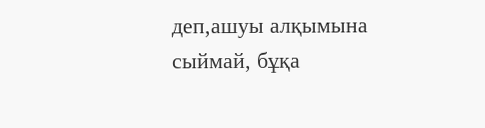деп,ашуы алқымына сыймай, бұқа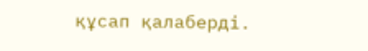құсап қалаберді.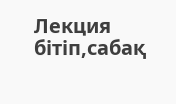Лекция бітіп,сабақ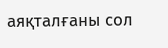аяқталғаны сол